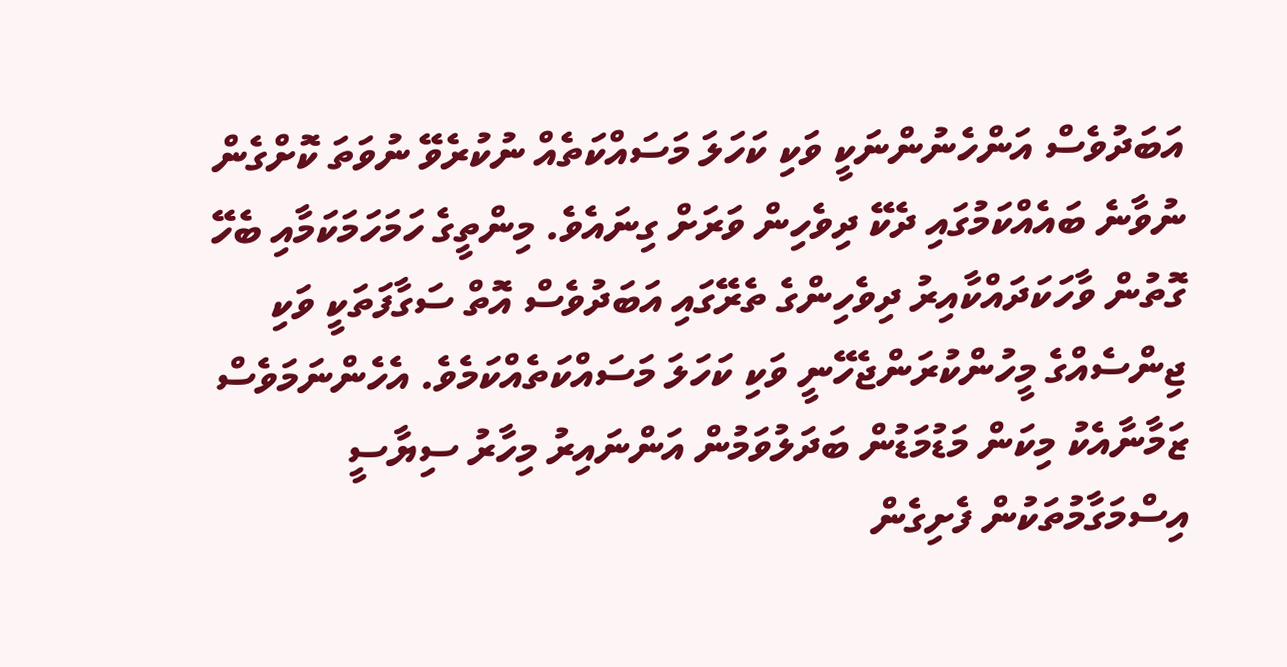އަބަދުވެސް އަންހެނުންނަކީ ވަކި ކަހަލަ މަސައްކަތެއް ނުކުރެވޭ ނުވަތަ ކޮށްގެން ނުވާނެ ބައެއްކަމުގައި ދެކޭ ދިވެހިން ވަރަށް ގިނައެވެ. މިންތީގެ ހަމަހަމަކަމާއި ބެހޭ ގޮތުން ވާހަކަދައްކާއިރު ދިވެހިންގެ ތެރޭގައި އަބަދުވެސް އޮތް ސަގާފަތަކީ ވަކި ޖިންސެއްގެ މީހުންކުރަންޖެހޭނީ ވަކި ކަހަލަ މަސައްކަތެއްކަމެވެ. އެހެންނަމަވެސް ޒަމާނާއެކު މިކަން މަޑުމަޑުން ބަދަލުވަމުން އަންނައިރު މިހާރު ސިޔާސީ އިސްމަގާމުތަކުން ފެށިގެން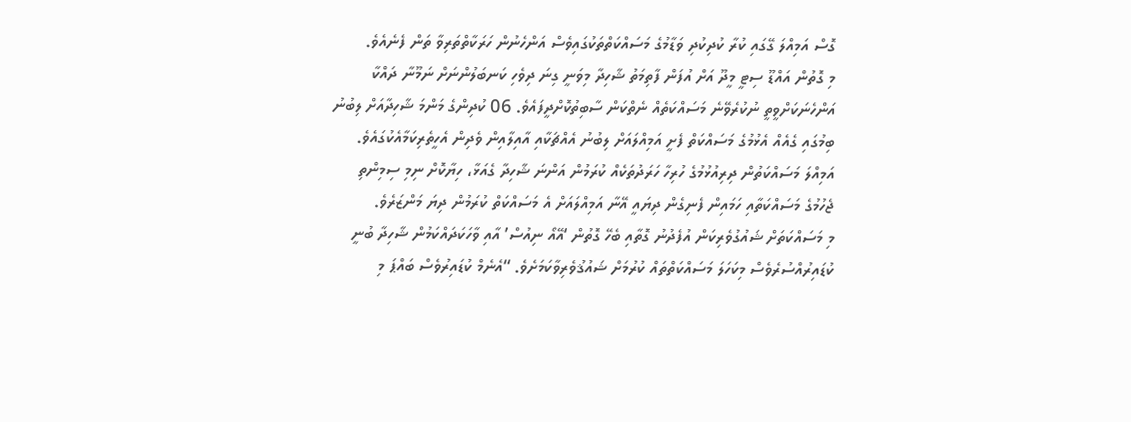ގޮސް އަމިއްލަ ގޭގައި ކުރާ ކުދިކުދި ވަޑާމުގެ މަސައްކަތްތަކުގައިވެސް އަންހެނުން ހަރަކާތްތަރިވާ ތަން ފެނެއެވެ.
މި ގޮތުން އައްޑޫ ސިޓީ މީދޫ އަށް އުފަން ފާތިމަތު ޝާހިދާ މިވަނީ ގިނަ ދިވެހި ކަނބަލުންނަށް ނަމޫނާ ދައްކާ އަންހެނަކަށްވީތީ ނުކުރެވޭނެ މަސައްކަތެއް ނެތްކަން ސާބިތުކޮށްދީފައެވެ. 06 ކުދިންގެ މަންމަ ޝާހިދާއަށް ލިބުނު ބިމުގައި ގެއެއް އެޅުމުގެ މަސައްކަތް ފެށީ އަމިއްލައަށް ލިބުނު އެއްޗަކާއި އާއިލާއިން ވެދިން އެހީތެރިކަމާއެކުގައެވެ. އަމިއްލަ މަސައްކަތުން ދިރިއުޅުމުގެ ހުރިހާ ހަރަދުތަކެއް ކުރަމުން އަންނަ ޝާހިދާ ގެއަޅާ، ހިޔާކޮށް ނިމި ސިމިންތި ޖެހުމުގެ މަސައްކަތާއި ހަމައިން ފެނިގެން ދިޔައީ އޭނާ އަމިއްލައަށް އެ މަސައްކަތް ކުރަމުން ދިޔަ މަންޒަރެވެ.
މި މަސައްކަތަށް ޝައުގުވެރިކަން އުފެދުނު ގޮތާއި ބެހޭ ގޮތުން ‘އޭއޯ ނިއުސް’ އާއި ވާހަކަދައްކަމުން ޝާހިދާ ބުނީ ކުޑައިރުއްސުރެވެސް މިކަހަލަ މަސައްކަތްތައް ކުރުމަށް ޝައުޤުވެރިވާކަމަށެވެ. “އެނެމް ކުޑައިރުވެސް ބައްޕަ މި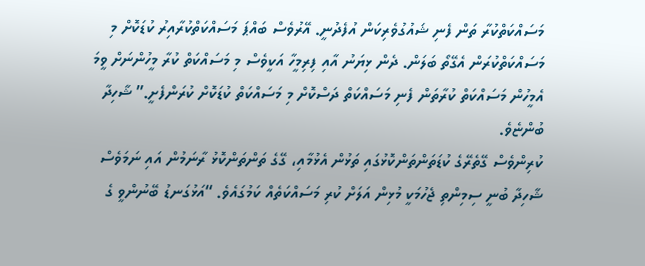މަސައްކަތްކުރާ ތަން ފެނި ޝައުގުވެރިކަން އުފެދުނީ. އޭރުވެސް ބައްޕަ މަސައްކަތްކުރާއިރު ކުޑަކޮށް މި މަސައްކަތްކުރަން އެގޭތޯ ބަލަން. ދެން ޅިޔަނު އާއި ފިރިމީހާ އަކީވެސް މި މަސައްކަތް ކުރާ މީހުންނަށް ވީމަ އެމީހުން މަސައްކަތް ކުރާތަން ފެނި މަސައްކަތް ދަސްކޮށް މި މަސައްކަތް ކުޑަކޮށް ކުރަންފެށީ.” ޝާހިދާ ބުންޏެވެ.
ކުރިންވެސް ގޭތެރޭގެ ކުޑަތަންތަންކޮޅުގައި ތަޅުން އެޅުމާއި، ގޭގެ ތަންތަންކޮޅު ރާނަމުން އައި ނަމަވެސް ޝާހިދާ ބުނީ ސިމިންތި ޖެހުމަކީ މުޅިން އަލަށް ކުރި މަސައްކަތެއް ކަމުގައެވެ. “އަޅުގަނޑު ބޭނުންވީ ގެ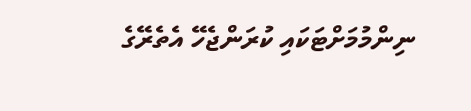ނިންމުމަށްޓަކައި ކުރަންޖެހޭ އެތެރޭގެ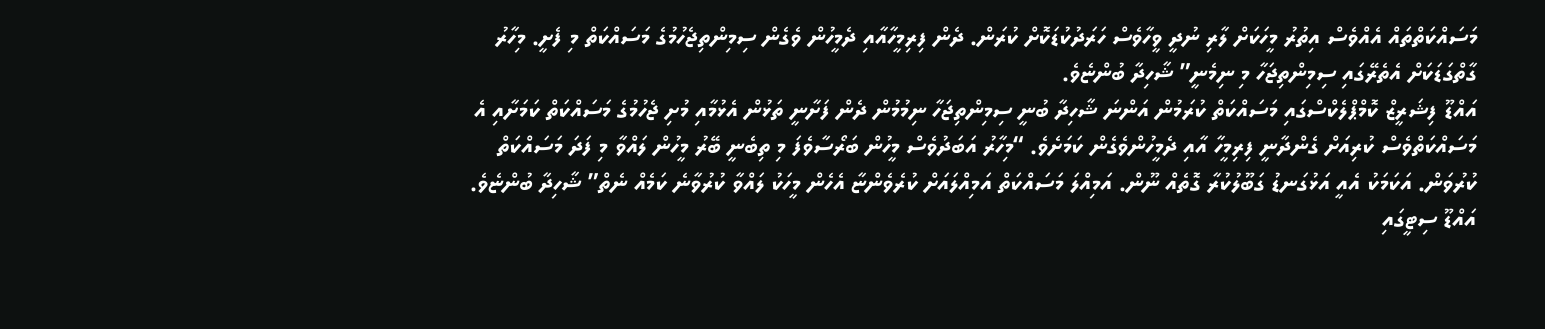މަސައްކަތްތައް އެއްވެސް އިތުރު މީހަކަށް ލާރި ނުދީ ވީހާވެސް ހަރަދުކުޑަކޮށް ކުރަން. ދެން ފިރިމީހާއާއި ދެމީހުން ވެގެން ސިމިންތިޖެހުމުގެ މަސައްކަތް މި ފެށީ. މިހާރު ގާތްގަޑަކަށް އެތެރޭގައި ސިމިންތިޖަހާ މި ނިމެނީ” ޝާހިދާ ބުންޏެވެ.
އައްޑޫ ފިޝަރީޒް ކޮމްޕްލެކްސްގައި މަސައްކަތް ކުރަމުން އަންނަ ޝާހިދާ ބުނީ ސިމިންތިޖަހާ ނިމުމުން ދެން ފަށާނީ ތަޅުން އެޅުމާއި މުށި ޖެހުމުގެ މަސައްކަތް ކަމަށާއި އެ މަސައްކަތްވެސް ކުރިއަށް ގެންދާނީ ފިރިމީހާ އާއި ދެމީހުންވެގެން ކަމަށެވެ. “މިހާރު އަބަދުވެސް މީހުން ބަރޯސާވެފަ މި ތިބެނީ ބޭރު މީހުން ލައްވާ މި ފަދަ މަސައްކަތް ކުރުވަން. އަކަމަކު އެއީ އަޅުގަނޑު ގަބޫލުކުރާ ގޮތެއް ނޫން. އަމިއްލަ މަސައްކަތް އަމިއްލައަށް ކުރެވެންޏާ އެހެން މީހަކު ލައްވާ ކުރުވާނެ ކަމެއް ނެތް” ޝާހިދާ ބުންޏެވެ.
އައްޑޫ ސިޓީގައި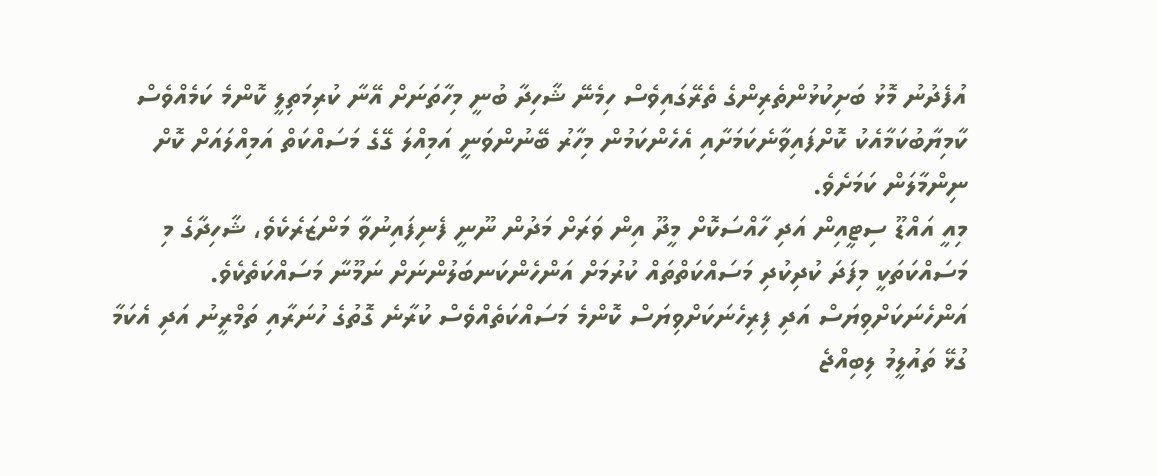އުފެދުނު މޮޅު ބަށިކުޅުންތެރިންގެ ތެރޭގައިވެސް ހިމެނޭ ޝާހިދާ ބުނީ މިހާތަނަށް އޭނާ ކުރިމަތިލީ ކޮންމެ ކަމެއްވެސް ކާމިޔާބުކަމާއެކު ކޮށްފައިވާނެކަމަށާއި އެހެންކަމުން މިހާރު ބޭނުންވަނީ އަމިއްލަ ގޭގެ މަސައްކަތް އަމިއްލައަށް ކޮށް ނިންމާލަން ކަމަށެވެ.
މިއީ އައްޑޫ ސިޓީއިން އަދި ހާއްސަކޮށް މީދޫ އިން ވަރަށް މަދުން ނޫނީ ފެނިފައިނުވާ މަންޒަރެކެވެ، ޝާހިދާގެ މި މަސައްކަތަކީ މިފަދަ ކުދިކުދި މަސައްކަތްތައް ކުރުމަށް އަންހެންކަނބަލުންނަށް ނަމޫނާ މަސައްކަތެކެވެ. އަންހެނަކަށްވިޔަސް އަދި ފިރިހެނަކަށްވިޔަސް ކޮންމެ މަސައްކަތެއްވެސް ކުރާނެ ގޮތުގެ ހުނަރާއި ތަމްރީނު އަދި އެކަމާ ގުޅޭ ތައުލީމު ލިބިއްޖެ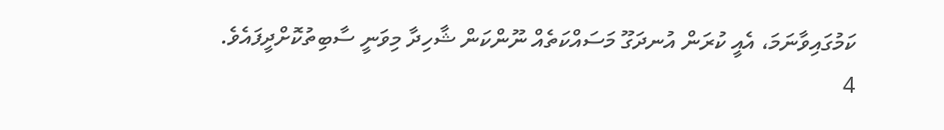ކަމުގައިވާނަމަ، އެއީ ކުރަން އުނދަގޫ މަސައްކަތެއް ނޫންކަން ޝާހިދާ މިވަނީ ސާބިތުކޮށްދީފައެވެ.
4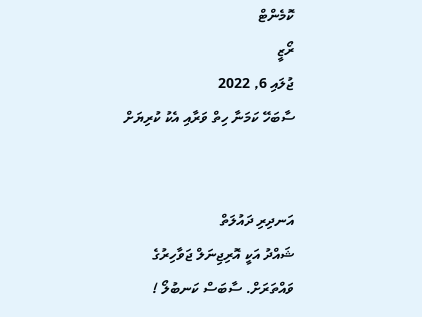ކޮމެންޓް
ރޯޒީ
ޖުލައި 6, 2022
ސާބަހޭ ކަމަނާ ހިތް ވަރާއި އެކު ކުރިޔަށް


އަނދިރި ދައުލަތް
ޝައްދު އަކީ އޮރިޖިނަލް ޖަވާހިރުގެ ވައްތަރަށް. ސާބަސް ކަނބުލޯ !